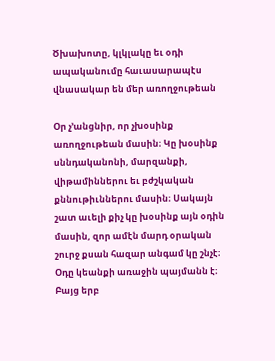Ծխախոտը, կլկլակը եւ օդի ապականումը հաւասարապէս վնասակար են մեր առողջութեան

Օր չ’անցնիր, որ չխօսինք առողջութեան մասին։ Կը խօսինք սննդականոնի, մարզանքի, վիթամիններու եւ բժշկական քննութիւններու մասին։ Սակայն շատ աւելի քիչ կը խօսինք այն օդին մասին, զոր ամէն մարդ օրական շուրջ քսան հազար անգամ կը շնչէ։ Օդը կեանքի առաջին պայմանն է։ Բայց երբ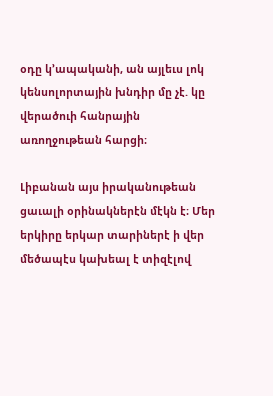օդը կ’ապականի, ան այլեւս լոկ կենսոլորտային խնդիր մը չէ. կը վերածուի հանրային առողջութեան հարցի։

Լիբանան այս իրականութեան ցաւալի օրինակներէն մէկն է։ Մեր երկիրը երկար տարիներէ ի վեր մեծապէս կախեալ է տիզէլով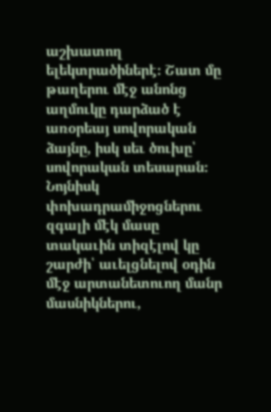աշխատող ելեկտրածիներէ։ Շատ մը թաղերու մէջ անոնց աղմուկը դարձած է առօրեայ սովորական ձայնը, իսկ սեւ ծուխը՝ սովորական տեսարան։ Նոյնիսկ փոխադրամիջոցներու զգալի մէկ մասը տակաւին տիզէլով կը շարժի՝ աւելցնելով օդին մէջ արտանետուող մանր մասնիկներու,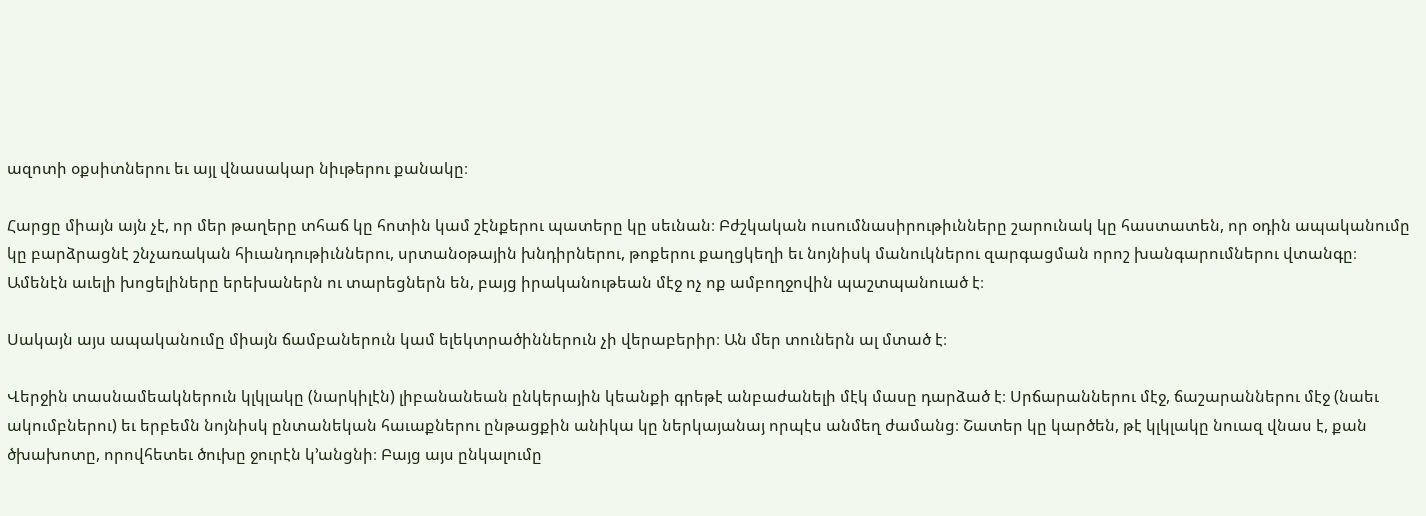ազոտի օքսիտներու եւ այլ վնասակար նիւթերու քանակը։

Հարցը միայն այն չէ, որ մեր թաղերը տհաճ կը հոտին կամ շէնքերու պատերը կը սեւնան։ Բժշկական ուսումնասիրութիւնները շարունակ կը հաստատեն, որ օդին ապականումը կը բարձրացնէ շնչառական հիւանդութիւններու, սրտանօթային խնդիրներու, թոքերու քաղցկեղի եւ նոյնիսկ մանուկներու զարգացման որոշ խանգարումներու վտանգը։ Ամենէն աւելի խոցելիները երեխաներն ու տարեցներն են, բայց իրականութեան մէջ ոչ ոք ամբողջովին պաշտպանուած է։

Սակայն այս ապականումը միայն ճամբաներուն կամ ելեկտրածիններուն չի վերաբերիր։ Ան մեր տուներն ալ մտած է։

Վերջին տասնամեակներուն կլկլակը (նարկիլէն) լիբանանեան ընկերային կեանքի գրեթէ անբաժանելի մէկ մասը դարձած է։ Սրճարաններու մէջ, ճաշարաններու մէջ (նաեւ ակումբներու) եւ երբեմն նոյնիսկ ընտանեկան հաւաքներու ընթացքին անիկա կը ներկայանայ որպէս անմեղ ժամանց։ Շատեր կը կարծեն, թէ կլկլակը նուազ վնաս է, քան ծխախոտը, որովհետեւ ծուխը ջուրէն կ’անցնի։ Բայց այս ընկալումը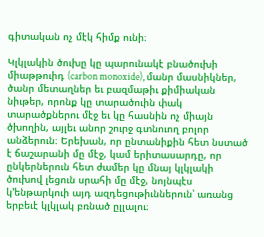գիտական ոչ մէկ հիմք ունի։

Կլկլակին ծուխը կը պարունակէ բնածուխի միաթթուիդ (carbon monoxide), մանր մասնիկներ, ծանր մետաղներ եւ բազմաթիւ քիմիական նիւթեր, որոնք կը տարածուին փակ տարածքներու մէջ եւ կը հասնին ոչ միայն ծխողին, այլեւ անոր շուրջ գտնուող բոլոր անձերուն։ Երեխան, որ ընտանիքին հետ նստած է ճաշարանի մը մէջ, կամ երիտասարդը, որ ընկերներուն հետ ժամեր կը մնայ կլկլակի ծուխով լեցուն սրահի մը մէջ, նոյնպէս կ’ենթարկուի այդ ազդեցութիւններուն՝ առանց երբեւէ կլկլակ բռնած ըլլալու։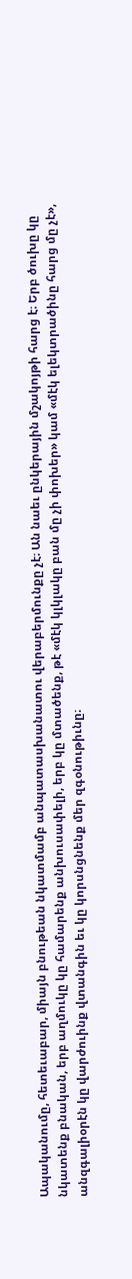Ապականումը, հետեւաբար, միայն բնութեան նկատմամբ անպատասխանատու վերաբերմունքը չէ։ Ան նաեւ ընկերային մշակոյթի հարց է։ Երբ ծուխը կը նկատենք բնական, երբ աղմուկը կը համարենք անխուսափելի, երբ կը մտածենք, թէ «մէկ կլկլակը բան մը չի փոխեր» կամ «մէկ ելեկտրածինը հարց մը չէ», անզգալիօրէն կը վարժուինք վտանգին եւ կը կորսնցնենք մեր զգօնութիւնը։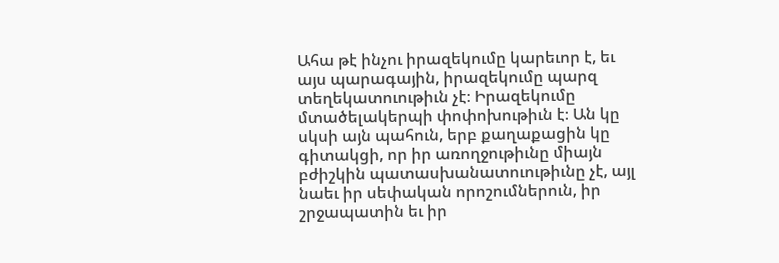Ահա թէ ինչու իրազեկումը կարեւոր է, եւ այս պարագային, իրազեկումը պարզ տեղեկատուութիւն չէ։ Իրազեկումը մտածելակերպի փոփոխութիւն է։ Ան կը սկսի այն պահուն, երբ քաղաքացին կը գիտակցի, որ իր առողջութիւնը միայն բժիշկին պատասխանատուութիւնը չէ, այլ նաեւ իր սեփական որոշումներուն, իր շրջապատին եւ իր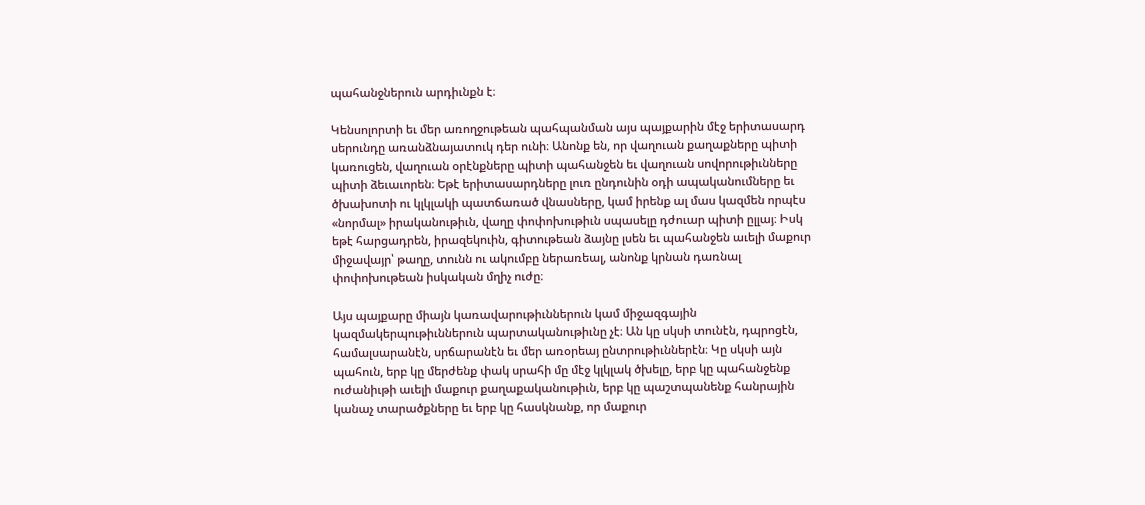պահանջներուն արդիւնքն է։

Կենսոլորտի եւ մեր առողջութեան պահպանման այս պայքարին մէջ երիտասարդ սերունդը առանձնայատուկ դեր ունի։ Անոնք են, որ վաղուան քաղաքները պիտի կառուցեն, վաղուան օրէնքները պիտի պահանջեն եւ վաղուան սովորութիւնները պիտի ձեւաւորեն։ Եթէ երիտասարդները լուռ ընդունին օդի ապականումները եւ ծխախոտի ու կլկլակի պատճառած վնասները, կամ իրենք ալ մաս կազմեն որպէս «նորմալ» իրականութիւն, վաղը փոփոխութիւն սպասելը դժուար պիտի ըլլայ։ Իսկ եթէ հարցադրեն, իրազեկուին, գիտութեան ձայնը լսեն եւ պահանջեն աւելի մաքուր միջավայր՝ թաղը, տունն ու ակումբը ներառեալ, անոնք կրնան դառնալ փոփոխութեան իսկական մղիչ ուժը։

Այս պայքարը միայն կառավարութիւններուն կամ միջազգային կազմակերպութիւններուն պարտականութիւնը չէ։ Ան կը սկսի տունէն, դպրոցէն, համալսարանէն, սրճարանէն եւ մեր առօրեայ ընտրութիւններէն։ Կը սկսի այն պահուն, երբ կը մերժենք փակ սրահի մը մէջ կլկլակ ծխելը, երբ կը պահանջենք ուժանիւթի աւելի մաքուր քաղաքականութիւն, երբ կը պաշտպանենք հանրային կանաչ տարածքները եւ երբ կը հասկնանք, որ մաքուր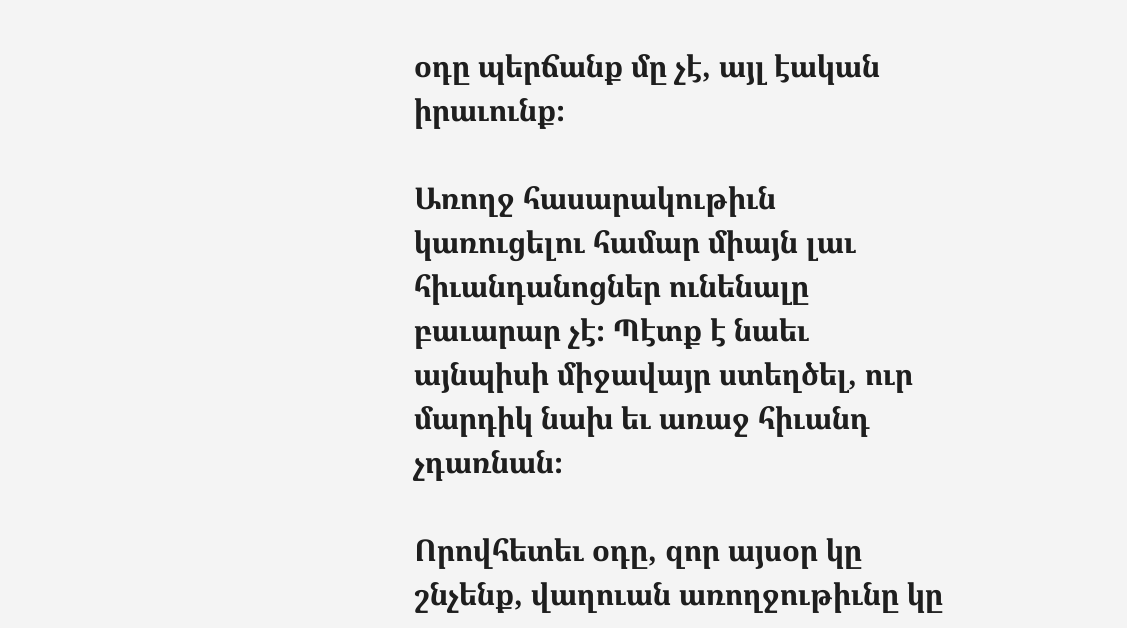օդը պերճանք մը չէ, այլ էական իրաւունք։

Առողջ հասարակութիւն կառուցելու համար միայն լաւ հիւանդանոցներ ունենալը բաւարար չէ։ Պէտք է նաեւ այնպիսի միջավայր ստեղծել, ուր մարդիկ նախ եւ առաջ հիւանդ չդառնան։

Որովհետեւ օդը, զոր այսօր կը շնչենք, վաղուան առողջութիւնը կը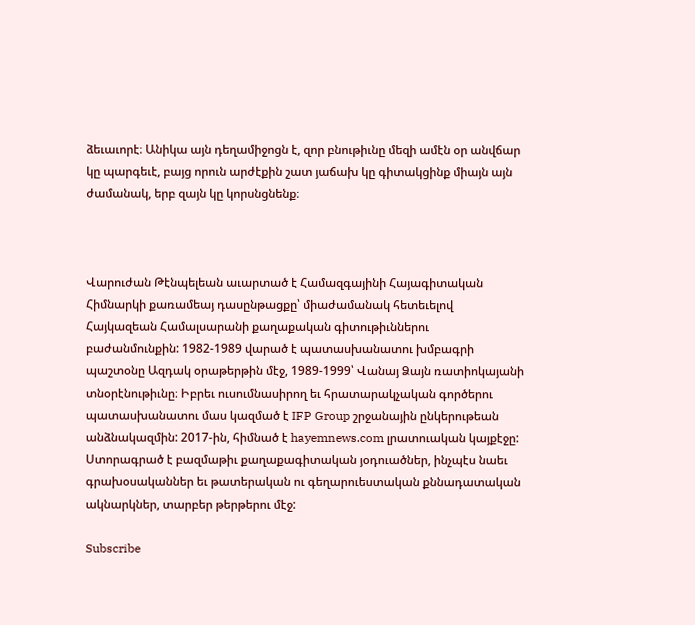ձեւաւորէ։ Անիկա այն դեղամիջոցն է, զոր բնութիւնը մեզի ամէն օր անվճար կը պարգեւէ, բայց որուն արժէքին շատ յաճախ կը գիտակցինք միայն այն ժամանակ, երբ զայն կը կորսնցնենք։



Վարուժան Թէնպելեան աւարտած է Համազգայինի Հայագիտական Հիմնարկի քառամեայ դասընթացքը՝ միաժամանակ հետեւելով Հայկազեան Համալսարանի քաղաքական գիտութիւններու բաժանմունքին: 1982-1989 վարած է պատասխանատու խմբագրի պաշտօնը Ազդակ օրաթերթին մէջ, 1989-1999՝ Վանայ Ձայն ռատիոկայանի տնօրէնութիւնը։ Իբրեւ ուսումնասիրող եւ հրատարակչական գործերու պատասխանատու մաս կազմած է IFP Group շրջանային ընկերութեան անձնակազմին: 2017-ին, հիմնած է hayemnews.com լրատուական կայքէջը: Ստորագրած է բազմաթիւ քաղաքագիտական յօդուածներ, ինչպէս նաեւ գրախօսականներ եւ թատերական ու գեղարուեստական քննադատական ակնարկներ, տարբեր թերթերու մէջ:

Subscribe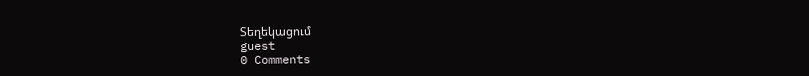Տեղեկացում
guest
0 Comments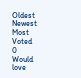Oldest
Newest Most Voted
0
Would love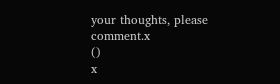your thoughts, please comment.x
()
x